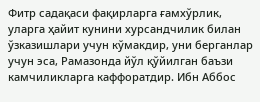Фитр садақаси фақирларга ғамхўрлик, уларга ҳайит кунини хурсандчилик билан ўзказишлари учун кўмакдир, уни берганлар учун эса, Рамазонда йўл қўйилган баъзи камчиликларга каффоратдир. Ибн Аббос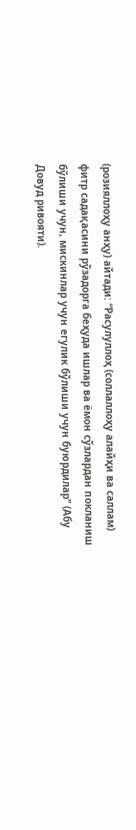(розияллоҳу анҳу) айтади: “Расулуллоҳ (соллаллоҳу алайҳи ва саллам) фитр садақасини рўзадорга беҳуда ишлар ва ёмон сўзлардан покланиш бўлиши учун, мискинлар учун егулик бўлиши учун буюрдилар” (Абу Довуд ривояти).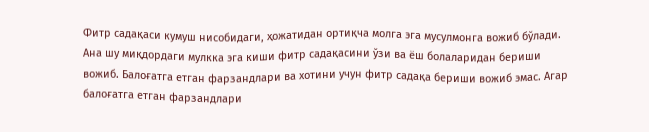Фитр садақаси кумуш нисобидаги, ҳожатидан ортиқча молга эга мусулмонга вожиб бўлади. Ана шу миқдордаги мулкка эга киши фитр садақасини ўзи ва ёш болаларидан бериши вожиб. Балоғатга етган фарзандлари ва хотини учун фитр садақа бериши вожиб эмас. Агар балоғатга етган фарзандлари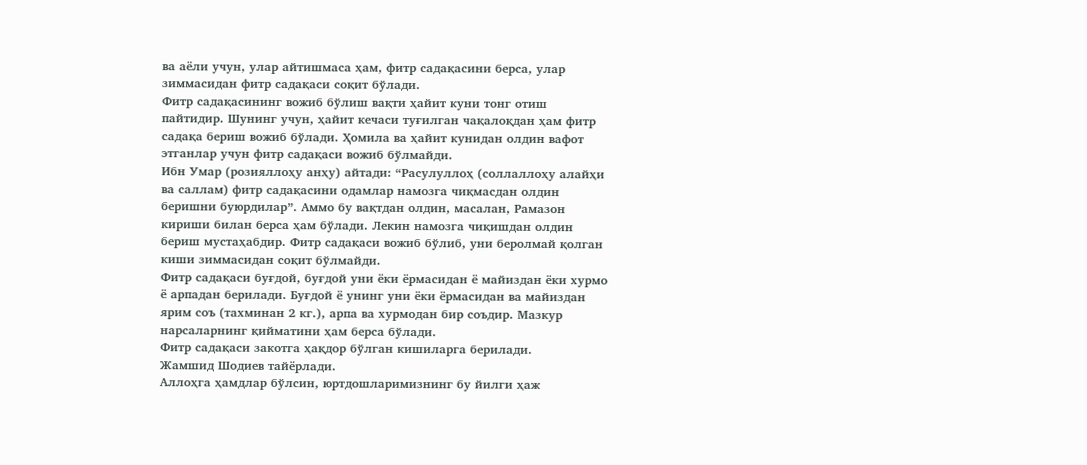ва аёли учун, улар айтишмаса ҳам, фитр садақасини берса, улар зиммасидан фитр садақаси соқит бўлади.
Фитр садақасининг вожиб бўлиш вақти ҳайит куни тонг отиш пайтидир. Шунинг учун, ҳайит кечаси туғилган чақалоқдан ҳам фитр садақа бериш вожиб бўлади. Ҳомила ва ҳайит кунидан олдин вафот этганлар учун фитр садақаси вожиб бўлмайди.
Ибн Умар (розияллоҳу анҳу) айтади: “Расулуллоҳ (соллаллоҳу алайҳи ва саллам) фитр садақасини одамлар намозга чиқмасдан олдин беришни буюрдилар”. Аммо бу вақтдан олдин, масалан, Рамазон кириши билан берса ҳам бўлади. Лекин намозга чиқишдан олдин бериш мустаҳабдир. Фитр садақаси вожиб бўлиб, уни беролмай қолган киши зиммасидан соқит бўлмайди.
Фитр садақаси буғдой, буғдой уни ёки ёрмасидан ё майиздан ёки хурмо ё арпадан берилади. Буғдой ё унинг уни ёки ёрмасидан ва майиздан ярим соъ (тахминан 2 кг.), арпа ва хурмодан бир соъдир. Мазкур нарсаларнинг қийматини ҳам берса бўлади.
Фитр садақаси закотга ҳақдор бўлган кишиларга берилади.
Жамшид Шодиев тайёрлади.
Аллоҳга ҳамдлар бўлсин, юртдошларимизнинг бу йилги ҳаж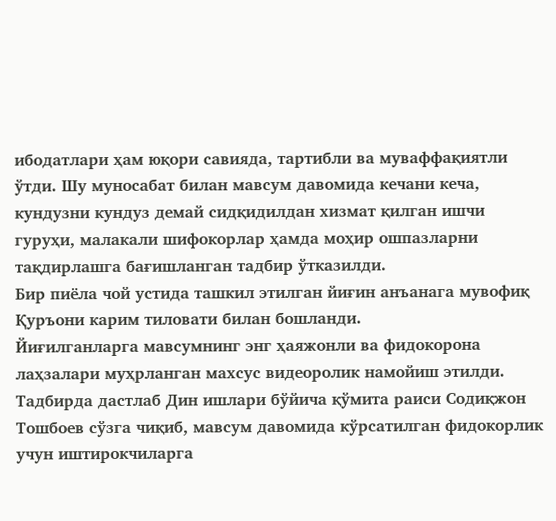ибодатлари ҳам юқори савияда, тартибли ва муваффақиятли ўтди. Шу муносабат билан мавсум давомида кечани кеча, кундузни кундуз демай сидқидилдан хизмат қилган ишчи гуруҳи, малакали шифокорлар ҳамда моҳир ошпазларни тақдирлашга бағишланган тадбир ўтказилди.
Бир пиёла чой устида ташкил этилган йиғин анъанага мувофиқ Қуръони карим тиловати билан бошланди.
Йиғилганларга мавсумнинг энг ҳаяжонли ва фидокорона лаҳзалари муҳрланган махсус видеоролик намойиш этилди.
Тадбирда дастлаб Дин ишлари бўйича қўмита раиси Содиқжон Тошбоев сўзга чиқиб, мавсум давомида кўрсатилган фидокорлик учун иштирокчиларга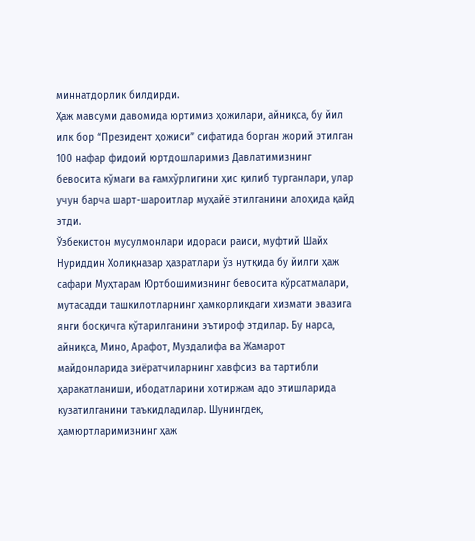миннатдорлик билдирди.
Ҳаж мавсуми давомида юртимиз ҳожилари, айниқса, бу йил илк бор “Президент ҳожиси” сифатида борган жорий этилган 100 нафар фидоий юртдошларимиз Давлатимизнинг бевосита кўмаги ва ғамхўрлигини ҳис қилиб турганлари, улар учун барча шарт-шароитлар муҳайё этилганини алоҳида қайд этди.
Ўзбекистон мусулмонлари идораси раиси, муфтий Шайх Нуриддин Холиқназар ҳазратлари ўз нутқида бу йилги ҳаж сафари Муҳтарам Юртбошимизнинг бевосита кўрсатмалари, мутасадди ташкилотларнинг ҳамкорликдаги хизмати эвазига янги босқичга кўтарилганини эътироф этдилар. Бу нарса, айниқса, Мино, Арафот, Муздалифа ва Жамарот майдонларида зиёратчиларнинг хавфсиз ва тартибли ҳаракатланиши, ибодатларини хотиржам адо этишларида кузатилганини таъкидладилар. Шунингдек, ҳамюртларимизнинг ҳаж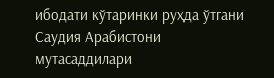ибодати кўтаринки руҳда ўтгани Саудия Арабистони мутасаддилари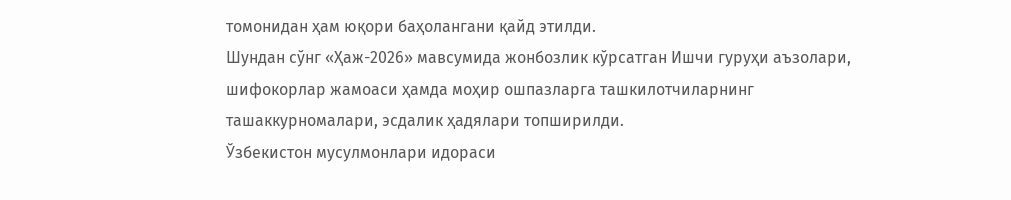томонидан ҳам юқори баҳолангани қайд этилди.
Шундан сўнг «Ҳаж-2026» мавсумида жонбозлик кўрсатган Ишчи гуруҳи аъзолари, шифокорлар жамоаси ҳамда моҳир ошпазларга ташкилотчиларнинг ташаккурномалари, эсдалик ҳадялари топширилди.
Ўзбекистон мусулмонлари идораси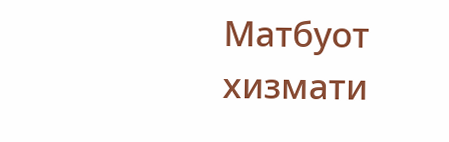Матбуот хизмати